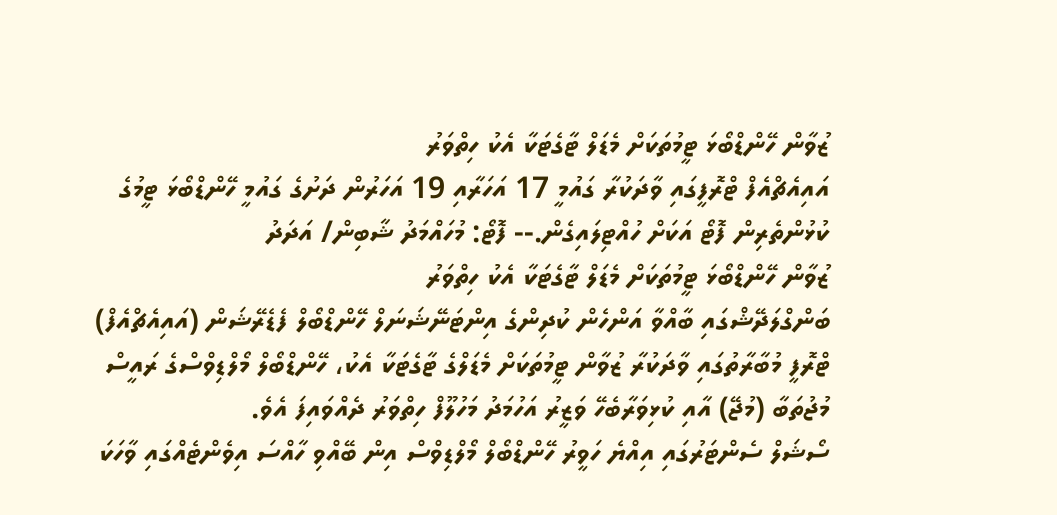ޒުވާން ހޭންޑްބޯޅަ ޓީމުތަކަށް މެޑަލް ޓާގެޓަކާ އެކު ހިތްވަރު
އައިއެޗްއެފް ޓްރޮފީގައި ވާދަކުރާ ގައުމީ 17 އަހަރާއި 19 އަހަރުން ދަށުގެ ގައުމީ ހޭންޑްބޯޅަ ޓީމުގެ ކުޅުންތެރިން ފޮޓޯ އަކަށް ހުއްޓިލައިގެން.-- ފޮޓޯ: މުހައްމަދު ޝާބިން/ އަދަދު
ޒުވާން ހޭންޑްބޯޅަ ޓީމުތަކަށް މެޑަލް ޓާގެޓަކާ އެކު ހިތްވަރު
ބަންގްލަދޭޝްގައި ބާއްވާ އަންހެން ކުދިންގެ އިންޓަނޭޝަނަލް ހޭންޑްބޯލް ފެޑެރޭޝަން (އައިއެޗްއެފް) ޓްރޮފީ މުބާރާތުގައި ވާދަކުރާ ޒުވާން ޓީމުތަކަށް މެޑަލްގެ ޓާގެޓަކާ އެކު، ހޭންޑްބޯލް މޯލްޑިވްސްގެ ރައީސް މުޖުތަބާ (މުޖޭ) އާއި ކުޅިވަރާބެހޭ ވަޒީރު އަހުމަދު މަހުލޫފް ހިތްވަރު ދެއްވައިފަ އެވެ.
ސޯޝަލް ސެންޓަރުގައި އިއްޔެ ހަވީރު ހޭންޑްބޯލް މޯލްޑިވްސް އިން ބޭއްވި ހާއްސަ އިވެންޓެއްގައި ވާހަކަ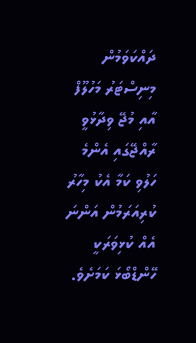ދައްކަވަމުން މިނިސްޓަރު މަހުލޫފް އާއި މުޖޭ ވިދާޅުވީ ރާއްޖޭގައި އެންމެ ހަލުވި ކަމާ އެކު މިހާރު ކުރިއަރަމުން އަންނަ އެއް ކުޅިވަރަކީ ހޭންޑްބޯޅަ ކަމަށެވެ.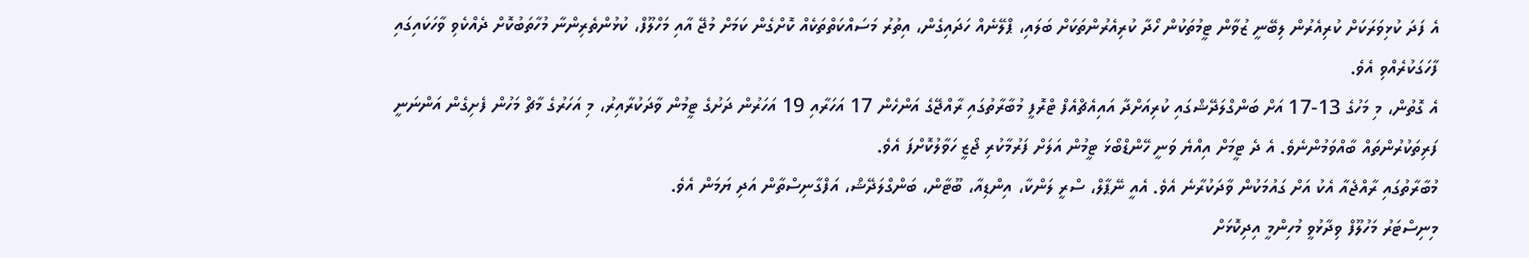އެ ފަދަ ކުޅިވަރަކަށް ކުރިއެރުން ލިބޭނީ ޒުވާން ޓީމުތަކުން ހޯދާ ކުރިއެރުންތަކަށް ބަލައި، ޕްލޭނެއް ހަދައިގެން، އިތުރު މަސައްކަތްތަކެއް ކޮށްގެން ކަމަށް މުޖޭ އާއި މަހްލޫފް، ކުޅުންތެރިންނާ މުހާތަބުކޮށް ދެއްކެވި ވާހަކައިގައި ފާހަގަކުރެއްވި އެވެ.
އެ ގޮތުން، މި މަހުގެ 13-17 އަށް ބަންގްލަދޭޝްގައި ކުރިއަށްދާ އައިއެޗްއެފް ޓްރޮފީ މުބާރާތުގައި ރާއްޖޭގެ އަންހެން 17 އަހަރާއި 19 އަހަރުން ދަށުގެ ޓީމުން ވާދަކުރާއިރު، މި އަހަރުގެ މާޗް މަހުން ފެށިގެން އަންނަނީ ފަރިތަކުރުންތައް ބާއްވަމުންނެވެ. އެ ދެ ޓީމަށް އިއްޔެ ވަނީ ހޭންޑްބޯޅަ ޓީމުން އަލަށް ފަރުމާކުރި ޖޯޒީ ހަވާލުކޮށްފަ އެވެ.
މުބާރާތުގައި ރާއްޖެއާ އެކު އަށް ގައުމަކުން ވާދަކުރާނެ އެވެ. އެއީ ނޭޕާލް، ސްރީ ލަންކާ، އިންޑިއާ، ބޫޓާން، ބަންގްލަދޭޝް، އަފްގާނިސްތާން އަދި ޔަމަން އެވެ.
މިނިސްޓަރު މަހުލޫފް ވިދާޅުވީ މުހިންމީ އިދިކޮޅަށް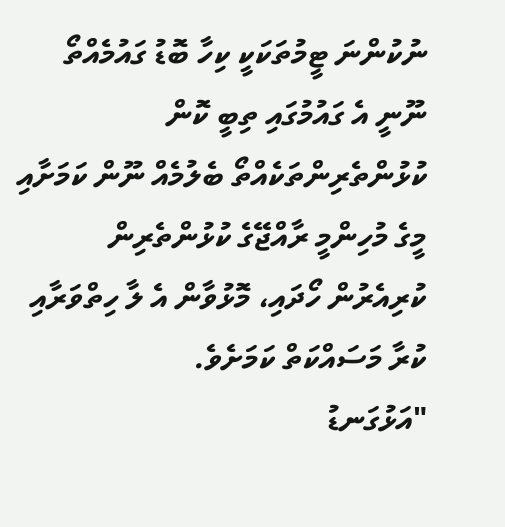ނުކުންނަ ޓީމުތަކަކީ ކިހާ ބޮޑު ގައުމެއްތޯ ނޫނީ އެ ގައުމުގައި ތިބީ ކޮން ކުޅުންތެރިންތަކެއްތޯ ބެލުމެއް ނޫން ކަމަށާއި މީގެ މުހިންމީ ރާއްޖޭގެ ކުޅުންތެރިން ކުރިއެރުން ހޯދައި، މޮޅުވާން އެ ލާ ހިތްވަރާއި ކުރާ މަސައްކަތް ކަމަށެވެ.
"އަޅުގަނޑު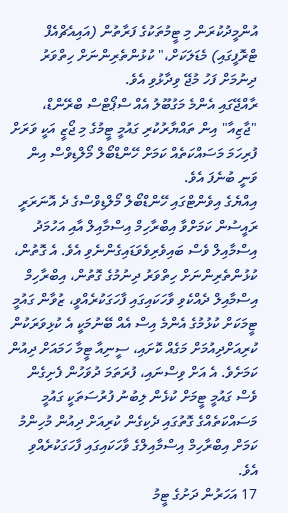އުންމީދުކުރަން މި ޓީމުތަކުގެ ފަރާތުން (އައިއެޗްއެފް ޓްރޮފީގައި) މެޑަލަކަށް،" ކުޅުންތެރިންނަށް ހިތްވަރު ދިނުމަށް ފަހު މުޖޭ ވިދާޅުވި އެވެ.
ރާއްޖޭގައި އެންމެ މަގުބޫލު އެއް ސްޕޯޓްސް ބްރޭންޑް، "ޖާޒިއާ" އިން ތައްޔާރުކުރި ގައުމީ ޓީމުގެ މި ޖޯޒީ އަކީ ވަރަށް ފުރިހަމަ މަސައްކަތެއް ކަމަށް ހޭންޑްބޯލް މޯލްޑިވްސް އިން ވަނީ ބުނެފަ އެވެ.
އިއްޔެގެ އިވެންޓްގައި ހޭންޑްބޯލް މޯލްޑިވްސްގެ ދެ އޮނަރަރީ ރައީސުން ކަމަށްވާ އިބްރާހިމް އިސްމާއިލް އާއި އަހުމަދު އިސްމާއިލް ވެސް ބައިވެރިވެވަޑައިގެންނެވި އެވެ. އެ ގޮތުން، ކުޅުންތެރިންނަށް ހިތްވަރު ދިނުމުގެ ގޮތުން، އިބްރާހިމް އިސްމާއިލް ދެއްކެވި ވާހަކައިގައި ފާހަގަކުރެއްވީ، ޒުވާން ގައުމީ ޓީމަކަށް ކުޅުމުގެ އެންމެ އިސް އެއް ބޭނުމަކީ އެ ކުޅިވަރަކުން ކުރިއަށްދިއުމަށް މަގެއް ކޮށައި، ސީނިއާ ޓީމާ ހަމައަށް ދިއުން ކަމަށެވެ. އެ އަށް ވިސްނައި، ފުރަތަމަ ދުވަހުން ފެށިގެން ވެސް ގައުމީ ޓީމަށް ކުޅެން ލިބުނު ފުރުސަތަކީ ގައުމީ މަސައްކަތެއްގެ ގޮތުގައި ދެކިގެން ކުރިއަށް ދިއުން މުހިންމު ކަމަށް އިބްރާހިމް އިސްމާއިލްގެ ވާހަކައިގައި ފާހަގަކުރެއްވި އެވެ.
17 އަހަރުން ދަށުގެ ޓީމު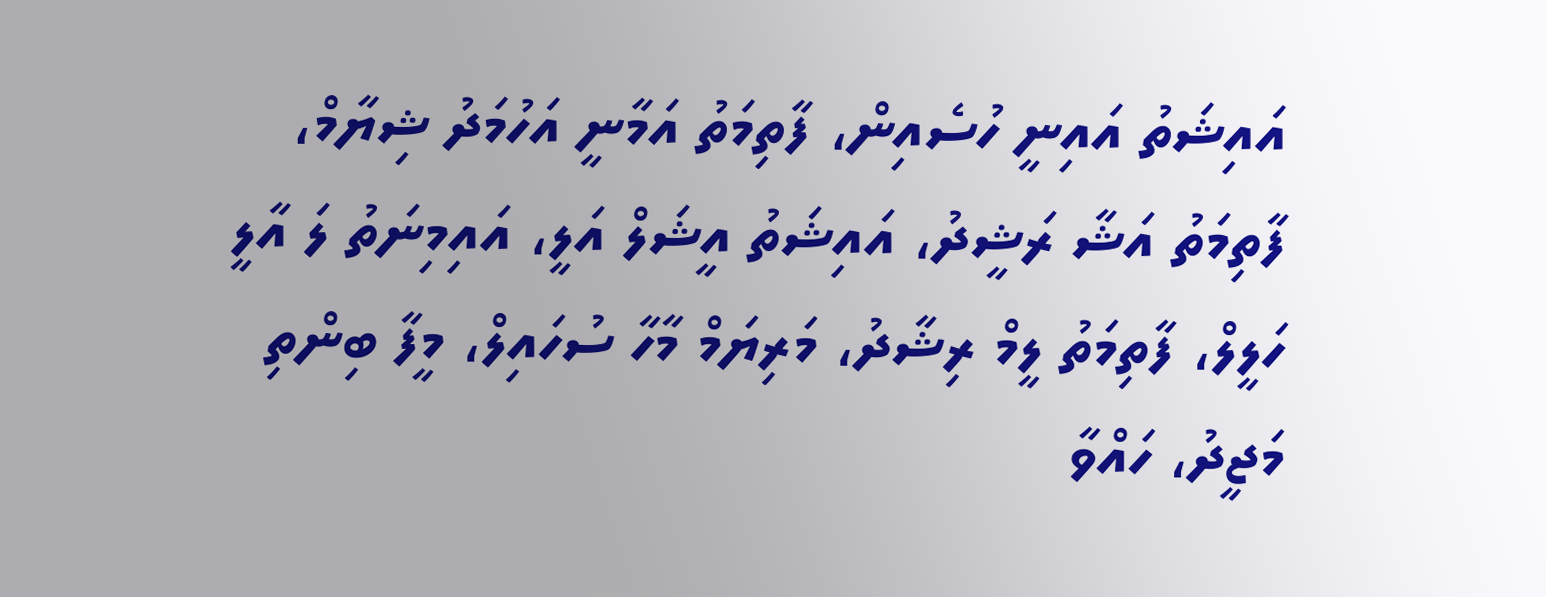އައިޝަތު އައިނީ ހުސެއިން، ފާތިމަތު އަމާނީ އަހުމަދު ޝިޔާމް، ފާތިމަތު އަޝާ ރަޝީދު، އައިޝަތު އީޝަލް އަލީ، އައިމިނަތު ލަ އާލީ ހަލީލް، ފާތިމަތު ލީމް ރިޝާދު، މަރިޔަމް މާހާ ސުހައިލް، މީފާ ބިންތި މަޖީދު، ހައްވާ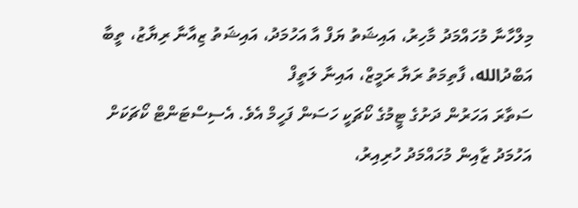މިލްހާނާ މުހައްމަދު މާހިރު، އައިޝަތު ޔަފް އާ އަހުމަދު، އައިޝަތު ޒިއާނާ ރިޔާޒު، ތީބާ އަބްދުالله، ފާތިމަތު ރަޔާ ރަމީޒް، އައިނާ ލަތީފް
ސަތާރަ އަހަރުން ދަށުގެ ޓީމުގެ ކޯޗަކީ ހަސަން ފަހީމް އެވެ. އެސިސްޓަންޓް ކޯޗަކަށް އަހުމަދު ޒާއިން މުހައްމަދު ހުރިއިރު،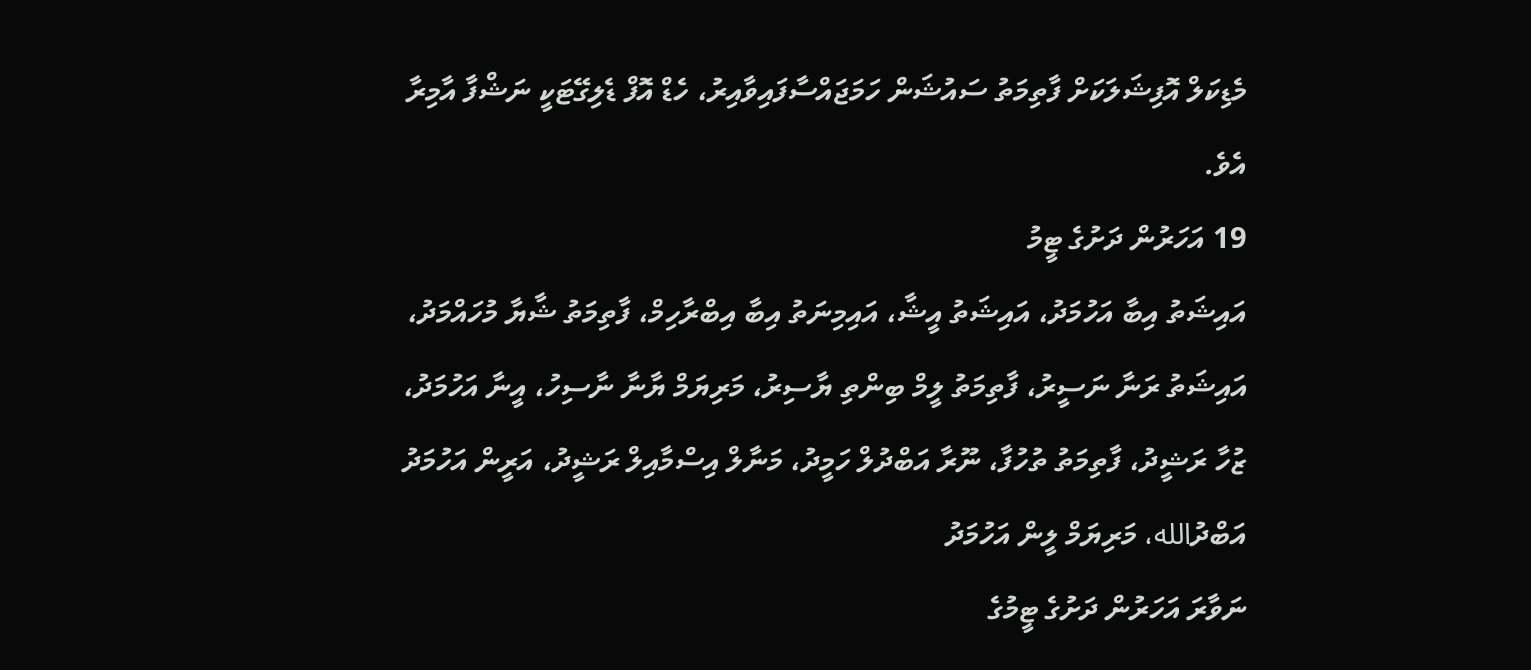މެޑިކަލް އޮފިޝަލަކަށް ފާތިމަތު ސައުޝަން ހަމަޖައްސާފައިވާއިރު، ހެޑް އޮފް ޑެލިގޭޓަކީ ނަޝްފާ އާމިރާ އެވެ.
19 އަހަރުން ދަށުގެ ޓީމު
އައިޝަތު އިބާ އަހުމަދު، އައިޝަތު އީޝާ، އައިމިނަތު އިބާ އިބްރާހިމް، ފާތިމަތު ޝާޔާ މުހައްމަދު، އައިޝަތު ރަނާ ނަސީރު، ފާތިމަތު ލީމް ބިންތި ޔާސިރު، މަރިޔަމް ޔާނާ ނާސިހު، އީނާ އަހުމަދު، ޒުހާ ރަޝީދު، ފާތިމަތު ތުހުފާ، ނޫރާ އަބްދުލް ހަމީދު، މަނާލް އިސްމާއިލް ރަޝީދު، އަރީން އަހުމަދު އަބްދުالله، މަރިޔަމް ލީން އަހުމަދު
ނަވާރަ އަހަރުން ދަށުގެ ޓީމުގެ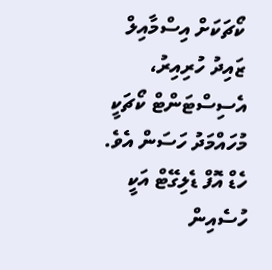ކޯޗަކަށް އިސްމާއިލް ޒައިދު ހުރިއިރު، އެސިސްޓަންޓް ކޯޗަކީ މުހައްމަދު ހަސަން އެވެ. ހެޑް އޮފް ޑެލިގޭޓް އަކީ ހުސެއިން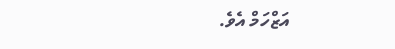އަޒްހަމް އެވެ.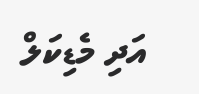އަދި މެޑިކަލް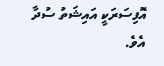އޮފިސަރަކީ އައިޝަތު ސުދާ އެވެ.